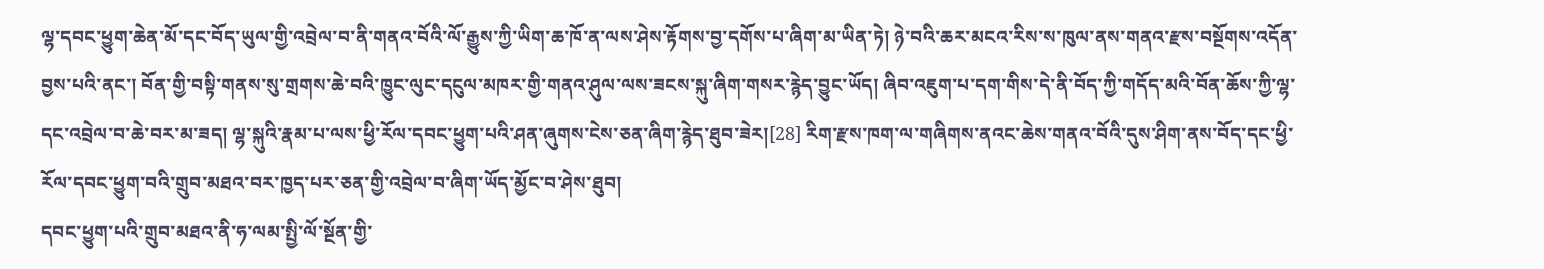ལྷ་དབང་ཕྱུག་ཆེན་མོ་དང་བོད་ཡུལ་གྱི་འབྲེལ་བ་ནི་གནའ་བོའི་ལོ་རྒྱུས་ཀྱི་ཡིག་ཆ་ཁོ་ན་ལས་ཤེས་རྟོགས་བྱ་དགོས་པ་ཞིག་མ་ཡིན་ཏེ། ཉེ་བའི་ཆར་མངའ་རིས་ས་ཁུལ་ནས་གནའ་རྫས་བསྔོགས་འདོན་བྱས་པའི་ནང་། བོན་གྱི་བསྟི་གནས་སུ་གྲགས་ཆེ་བའི་ཁྱུང་ལུང་དངུལ་མཁར་གྱི་གནའ་ཤུལ་ལས་ཟངས་སྐུ་ཞིག་གསར་རྙེད་བྱུང་ཡོད། ཞིབ་འཇུག་པ་དག་གིས་དེ་ནི་བོད་ཀྱི་གདོད་མའི་བོན་ཆོས་ཀྱི་ལྷ་དང་འབྲེལ་བ་ཆེ་བར་མ་ཟད། ལྷ་སྐུའི་རྣམ་པ་ལས་ཕྱི་རོལ་དབང་ཕྱུག་པའི་ཤན་ཞུགས་ངེས་ཅན་ཞིག་རྙེད་ཐུབ་ཟེར།[28] རིག་རྫས་ཁག་ལ་གཞིགས་ནའང་ཆེས་གནའ་བོའི་དུས་ཤིག་ནས་བོད་དང་ཕྱི་རོལ་དབང་ཕྱུག་བའི་གྲུབ་མཐའ་བར་ཁྱད་པར་ཅན་གྱི་འབྲེལ་བ་ཞིག་ཡོད་མྱོང་བ་ཤེས་ཐུབ།
དབང་ཕྱུག་པའི་གྲུབ་མཐའ་ནི་ཧ་ལམ་སྤྱི་ལོ་སྔོན་གྱི་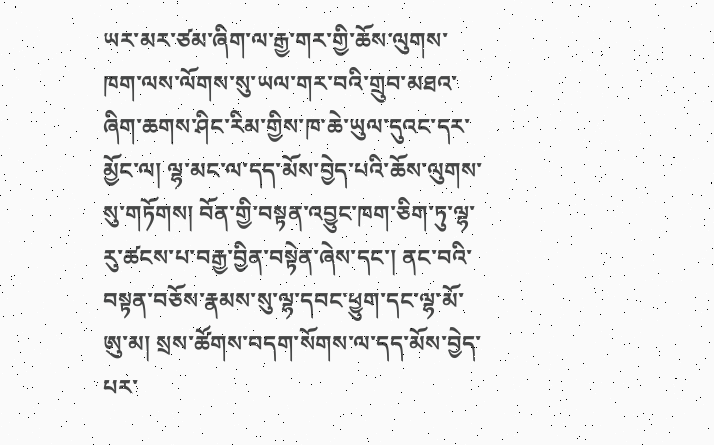ཡར་མར་ཙམ་ཞིག་ལ་རྒྱ་གར་གྱི་ཆོས་ལུགས་ཁག་ལས་ལོགས་སུ་ཡལ་གར་བའི་གྲུབ་མཐའ་ཞིག་ཆགས་ཤིང་རིམ་གྱིས་ཁ་ཆེ་ཡུལ་དུའང་དར་མྱོང་ལ། ལྷ་མང་ལ་དད་མོས་བྱེད་པའི་ཆོས་ལུགས་སུ་གཏོགས། བོན་གྱི་བསྟན་འབྱུང་ཁག་ཅིག་ཏུ་ལྷ་རུ་ཚངས་པ་བརྒྱ་བྱིན་བསྟེན་ཞེས་དང་། ནང་བའི་བསྟན་བཅོས་རྣམས་སུ་ལྷ་དབང་ཕྱུག་དང་ལྷ་མོ་ཨུ་མ། སྲས་ཚོགས་བདག་སོགས་ལ་དད་མོས་བྱེད་པར་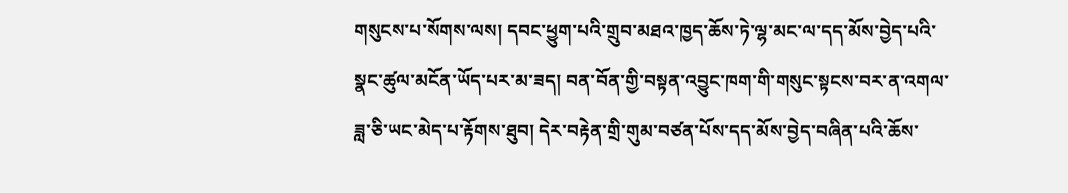གསུངས་པ་སོགས་ལས། དབང་ཕྱུག་པའི་གྲུབ་མཐའ་ཁྱད་ཆོས་ཏེ་ལྷ་མང་ལ་དད་མོས་བྱེད་པའི་སྣང་ཚུལ་མངོན་ཡོད་པར་མ་ཟད། བན་བོན་གྱི་བསྟན་འབྱུང་ཁག་གི་གསུང་སྟངས་བར་ན་འགལ་ཟླ་ཅི་ཡང་མེད་པ་རྟོགས་ཐུབ། དེར་བརྟེན་གྲི་གུམ་བཙན་པོས་དད་མོས་བྱེད་བཞིན་པའི་ཆོས་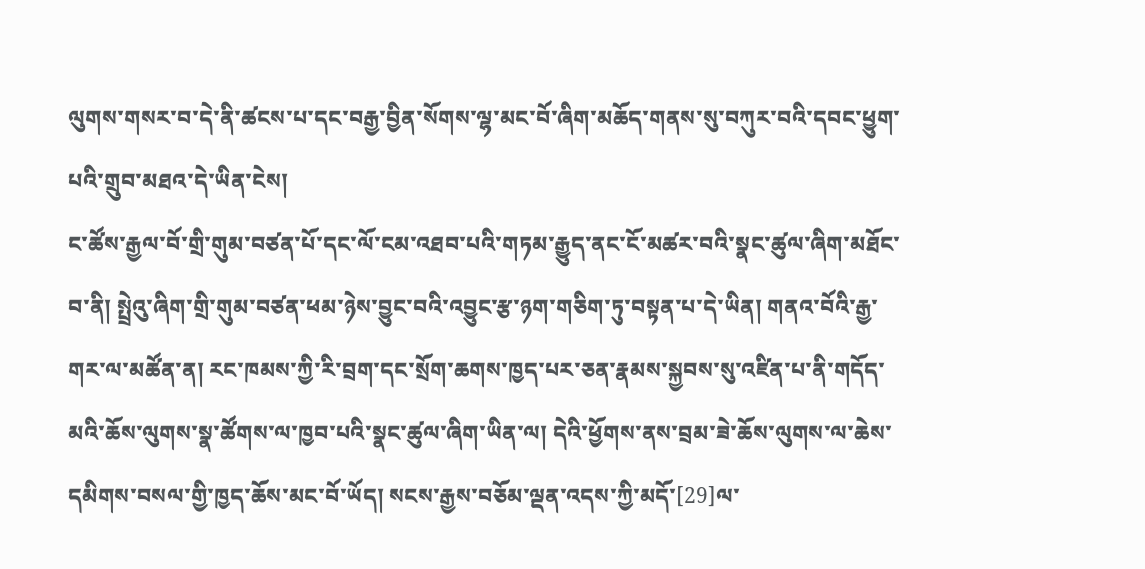ལུགས་གསར་བ་དེ་ནི་ཚངས་པ་དང་བརྒྱ་བྱིན་སོགས་ལྷ་མང་བོ་ཞིག་མཆོད་གནས་སུ་བཀུར་བའི་དབང་ཕྱུག་པའི་གྲུབ་མཐའ་དེ་ཡིན་ངེས།
ང་ཚོས་རྒྱལ་བོ་གྲི་གུམ་བཙན་པོ་དང་ལོ་ངམ་འཐབ་པའི་གཏམ་རྒྱུད་ནང་ངོ་མཚར་བའི་སྣང་ཚུལ་ཞིག་མཐོང་བ་ནི། སྤྲེའུ་ཞིག་གྲི་གུམ་བཙན་ཕམ་ཉེས་བྱུང་བའི་འབྱུང་རྩ་ཉག་གཅིག་ཏུ་བསྟན་པ་དེ་ཡིན། གནའ་བོའི་རྒྱ་གར་ལ་མཚོན་ན། རང་ཁམས་ཀྱི་རི་བྲག་དང་སྲོག་ཆགས་ཁྱད་པར་ཅན་རྣམས་སྐྱབས་སུ་འཛིན་པ་ནི་གདོད་མའི་ཆོས་ལུགས་སྣ་ཚོགས་ལ་ཁྱབ་པའི་སྣང་ཚུལ་ཞིག་ཡིན་ལ། དེའི་ཕྱོགས་ནས་བྲམ་ཟེ་ཆོས་ལུགས་ལ་ཆེས་དམིགས་བསལ་གྱི་ཁྱད་ཆོས་མང་བོ་ཡོད། སངས་རྒྱས་བཅོམ་ལྡན་འདས་ཀྱི་མདོ་[29]ལ་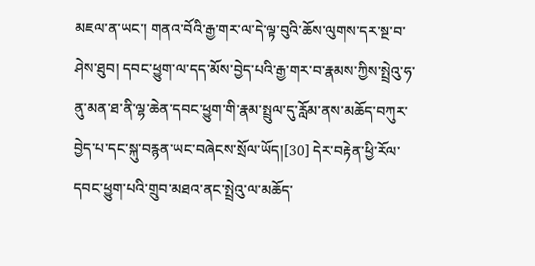མཇལ་ན་ཡང་། གནའ་བོའི་རྒྱ་གར་ལ་དེ་ལྟ་བུའི་ཆོས་ལུགས་དར་སྔ་བ་ཤེས་ཐུབ། དབང་ཕྱུག་ལ་དད་མོས་བྱེད་པའི་རྒྱ་གར་བ་རྣམས་ཀྱིས་སྤྲེའུ་ཧ་ནུ་མན་ཐ་ནི་ལྷ་ཆེན་དབང་ཕྱུག་གི་རྣམ་སྤྲུལ་དུ་རློམ་ནས་མཆོད་བཀུར་བྱེད་པ་དང་སྐུ་བརྙན་ཡང་བཞེངས་སྲོལ་ཡོད།[30] དེར་བརྟེན་ཕྱི་རོལ་དབང་ཕྱུག་པའི་གྲུབ་མཐའ་ནང་སྤྲེའུ་ལ་མཆོད་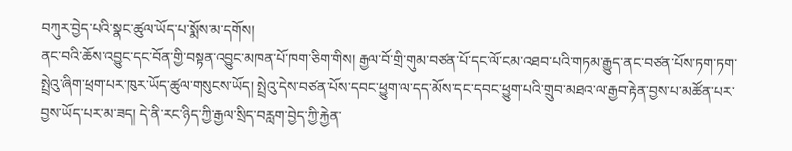བཀུར་བྱེད་པའི་སྣང་ཚུལ་ཡོད་པ་སྨོས་མ་དགོས།
ནང་བའི་ཆོས་འབྱུང་དང་བོན་གྱི་བསྟན་འབྱུང་མཁན་པོ་ཁག་ཅིག་གིས། རྒྱལ་བོ་གྲི་གུམ་བཙན་པོ་དང་ལོ་ངམ་འཐབ་པའི་གཏམ་རྒྱུད་ནང་བཙན་པོས་ཏག་ཏག་སྤྲེའུ་ཞིག་ཕྲག་པར་ཁུར་ཡོད་ཚུལ་གསུངས་ཡོད། སྤྲེའུ་དེས་བཙན་པོས་དབང་ཕྱུག་ལ་དད་མོས་དང་དབང་ཕྱུག་པའི་གྲུབ་མཐའ་ལ་རྒྱབ་རྟེན་བྱས་པ་མཚོན་པར་བྱས་ཡོད་པར་མ་ཟད། དེ་ནི་རང་ཉིད་ཀྱི་རྒྱལ་སྲིད་བརླག་བྱེད་ཀྱི་རྐྱེན་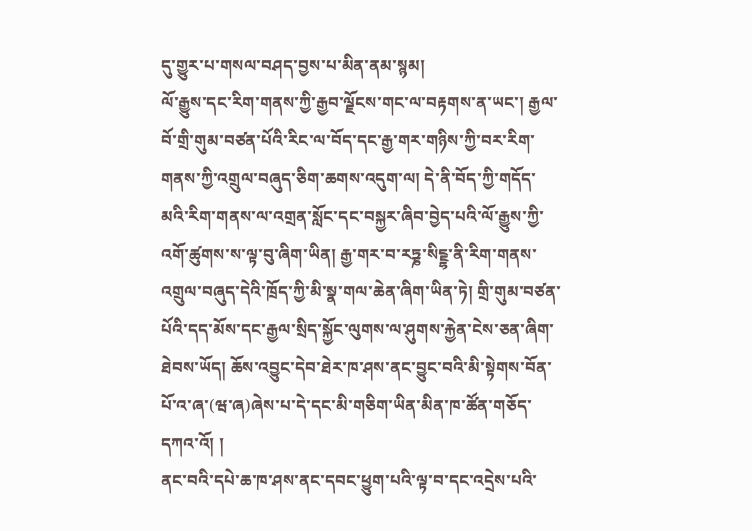དུ་གྱུར་པ་གསལ་བཤད་བྱས་པ་མིན་ནམ་སྙམ།
ལོ་རྒྱུས་དང་རིག་གནས་ཀྱི་རྒྱབ་ལྗོངས་གང་ལ་བརྟགས་ན་ཡང་། རྒྱལ་བོ་གྲི་གུམ་བཙན་པོའི་རིང་ལ་བོད་དང་རྒྱ་གར་གཉིས་ཀྱི་བར་རིག་གནས་ཀྱི་འགྲུལ་བཞུད་ཅིག་ཆགས་འདུག་ལ། དེ་ནི་བོད་ཀྱི་གདོད་མའི་རིག་གནས་ལ་འགྲན་སློང་དང་བསྐྱར་ཞིབ་བྱེད་པའི་ལོ་རྒྱུས་ཀྱི་འགོ་ཚུགས་ས་ལྟ་བུ་ཞིག་ཡིན། རྒྱ་གར་བ་རཏྞ་སིངྔྷ་ནི་རིག་གནས་འགྲུལ་བཞུད་དེའི་ཁྲོད་ཀྱི་མི་སྣ་གལ་ཆེན་ཞིག་ཡིན་ཏེ། གྲི་གུམ་བཙན་པོའི་དད་མོས་དང་རྒྱལ་སྲིད་སྐྱོང་ལུགས་ལ་ཤུགས་རྐྱེན་ངེས་ཅན་ཞིག་ཐེབས་ཡོད། ཆོས་འབྱུང་དེབ་ཐེར་ཁ་ཤས་ནང་བྱུང་བའི་མི་སྟེགས་བོན་པོ་འ་ཞ་(ཝ་ཞ)ཞེས་པ་དེ་དང་མི་གཅིག་ཡིན་མིན་ཁ་ཚོན་གཅོད་དཀའ་འོ། །
ནང་བའི་དཔེ་ཆ་ཁ་ཤས་ནང་དབང་ཕྱུག་པའི་ལྟ་བ་དང་འདྲེས་པའི་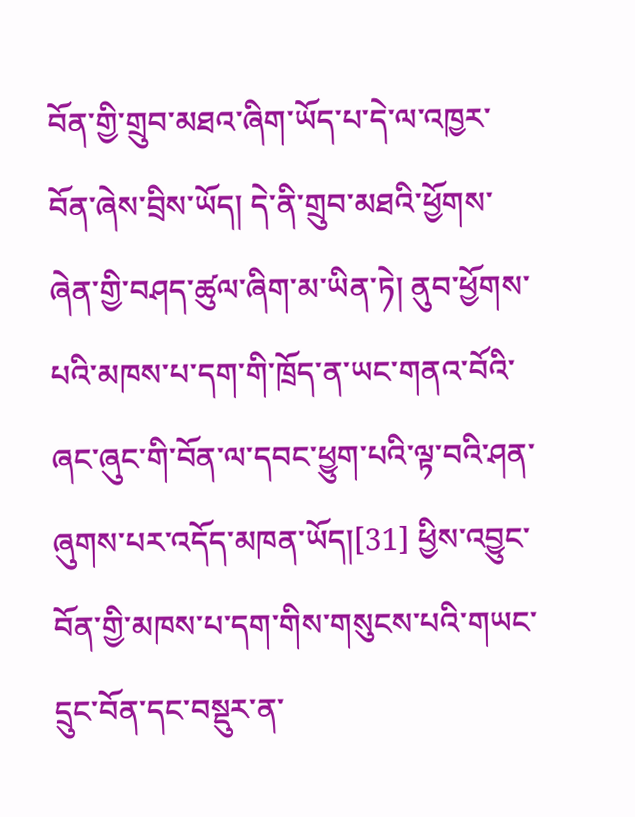བོན་གྱི་གྲུབ་མཐའ་ཞིག་ཡོད་པ་དེ་ལ་འཁྱར་བོན་ཞེས་བྲིས་ཡོད། དེ་ནི་གྲུབ་མཐའི་ཕྱོགས་ཞེན་གྱི་བཤད་ཚུལ་ཞིག་མ་ཡིན་ཏེ། ནུབ་ཕྱོགས་པའི་མཁས་པ་དག་གི་ཁྲོད་ན་ཡང་གནའ་བོའི་ཞང་ཞུང་གི་བོན་ལ་དབང་ཕྱུག་པའི་ལྟ་བའི་ཤན་ཞུགས་པར་འདོད་མཁན་ཡོད།[31] ཕྱིས་འབྱུང་བོན་གྱི་མཁས་པ་དག་གིས་གསུངས་པའི་གཡང་དྲུང་བོན་དང་བསྡུར་ན་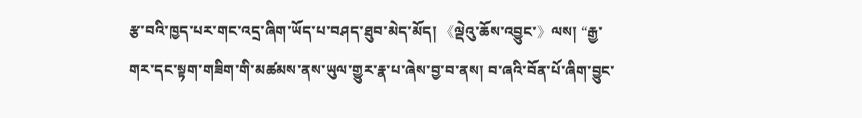རྩ་བའི་ཁྱད་པར་གང་འདྲ་ཞིག་ཡོད་པ་བཤད་ཐུབ་མེད་མོད། 《ལྡེའུ་ཆོས་འབྱུང་》ལས། “རྒྱ་གར་དང་སྟག་གཟིག་གི་མཚམས་ནས་ཡུལ་གྱུར་རྣ་པ་ཞེས་བྱ་བ་ནས། བ་ཞའི་བོན་པོ་ཞིག་བྱུང་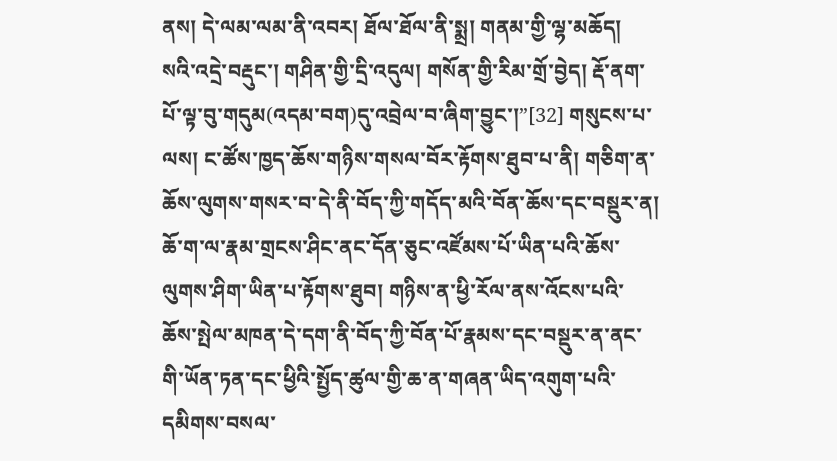ནས། དེ་ལམ་ལམ་ནི་འབར། ཐོལ་ཐོལ་ནི་སྨྲ། གནམ་གྱི་ལྷ་མཆོད། སའི་འདྲེ་བརྡུང་། གཤིན་གྱི་དྲི་འདུལ། གསོན་གྱི་རིམ་གྲོ་བྱེད། རྡོ་ནག་པོ་ལྟ་བུ་གདུམ(འདམ་བག)དུ་འབྲེལ་བ་ཞིག་བྱུང་།”[32] གསུངས་པ་ལས། ང་ཚོས་ཁྱད་ཆོས་གཉིས་གསལ་བོར་རྟོགས་ཐུབ་པ་ནི། གཅིག་ན་ཆོས་ལུགས་གསར་བ་དེ་ནི་བོད་ཀྱི་གདོད་མའི་བོན་ཆོས་དང་བསྡུར་ན། ཆོ་ག་ལ་རྣམ་གྲངས་ཤིང་ནང་དོན་ཅུང་འཛོམས་པོ་ཡིན་པའི་ཆོས་ལུགས་ཤིག་ཡིན་པ་རྟོགས་ཐུབ། གཉིས་ན་ཕྱི་རོལ་ནས་འོངས་པའི་ཆོས་སྤེལ་མཁན་དེ་དག་ནི་བོད་ཀྱི་བོན་པོ་རྣམས་དང་བསྡུར་ན་ནང་གི་ཡོན་ཏན་དང་ཕྱིའི་སྤྱོད་ཚུལ་གྱི་ཆ་ན་གཞན་ཡིད་འགུག་པའི་དམིགས་བསལ་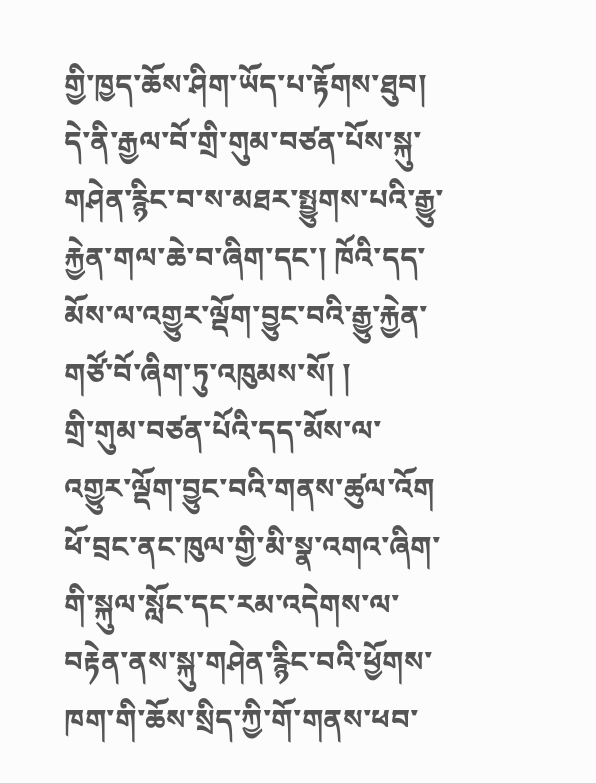གྱི་ཁྱད་ཆོས་ཤིག་ཡོད་པ་རྟོགས་ཐུབ། དེ་ནི་རྒྱལ་བོ་གྲི་གུམ་བཙན་པོས་སྐུ་གཤེན་རྙིང་བ་ས་མཐར་སྤྱུགས་པའི་རྒྱུ་རྐྱེན་གལ་ཆེ་བ་ཞིག་དང་། ཁོའི་དད་མོས་ལ་འགྱུར་ལྡོག་བྱུང་བའི་རྒྱུ་རྐྱེན་གཙོ་བོ་ཞིག་ཏུ་འཁུམས་སོ། །
གྲི་གུམ་བཙན་པོའི་དད་མོས་ལ་འགྱུར་ལྡོག་བྱུང་བའི་གནས་ཚུལ་འོག ཕོ་བྲང་ནང་ཁུལ་གྱི་མི་སྣ་འགའ་ཞིག་གི་སྐུལ་སློང་དང་རམ་འདེགས་ལ་བརྟེན་ནས་སྐུ་གཤེན་རྙིང་བའི་ཕྱོགས་ཁག་གི་ཆོས་སྲིད་ཀྱི་གོ་གནས་ཕབ་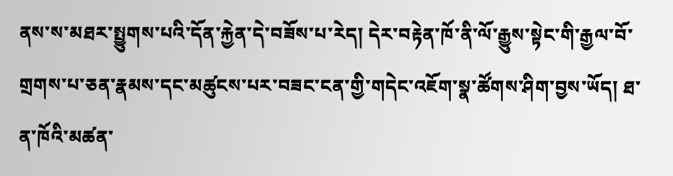ནས་ས་མཐར་སྤྱུགས་པའི་དོན་རྐྱེན་དེ་བཟོས་པ་རེད། དེར་བརྟེན་ཁོ་ནི་ལོ་རྒྱུས་སྟེང་གི་རྒྱལ་བོ་གྲགས་པ་ཅན་རྣམས་དང་མཚུངས་པར་བཟང་ངན་གྱི་གདེང་འཇོག་སྣ་ཚོགས་ཤིག་བྱས་ཡོད། ཐ་ན་ཁོའི་མཚན་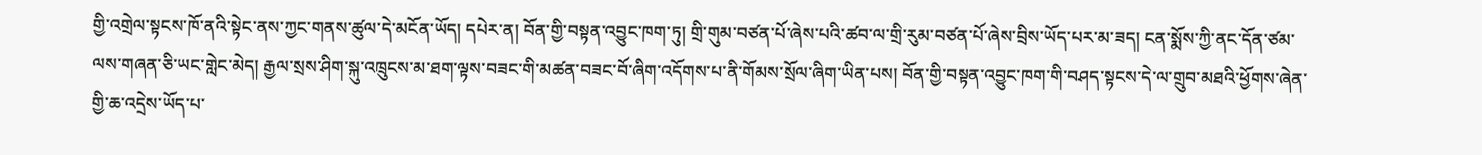གྱི་འགྲེལ་སྟངས་ཁོ་ནའི་སྟེང་ནས་ཀྱང་གནས་ཚུལ་དེ་མངོན་ཡོད། དཔེར་ན། བོན་གྱི་བསྟན་འབྱུང་ཁག་ཏུ། གྲི་གུམ་བཙན་པོ་ཞེས་པའི་ཚབ་ལ་གྲི་རུམ་བཙན་པོ་ཞེས་བྲིས་ཡོད་པར་མ་ཟད། ངན་སྨོས་ཀྱི་ནང་དོན་ཙམ་ལས་གཞན་ཅི་ཡང་གླེང་མེད། རྒྱལ་སྲས་ཤིག་སྐུ་འཁྲུངས་མ་ཐག་ལྟས་བཟང་གི་མཚན་བཟང་བོ་ཞིག་འདོགས་པ་ནི་གོམས་སྲོལ་ཞིག་ཡིན་པས། བོན་གྱི་བསྟན་འབྱུང་ཁག་གི་བཤད་སྟངས་དེ་ལ་གྲུབ་མཐའི་ཕྱོགས་ཞེན་གྱི་ཆ་འདྲེས་ཡོད་པ་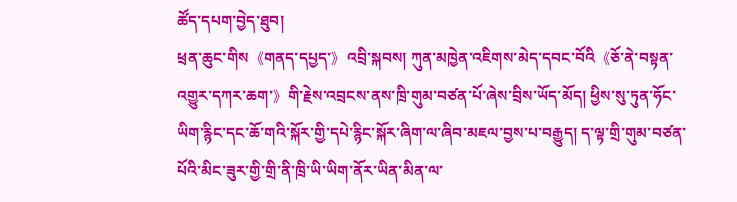ཚོད་དཔག་བྱེད་ཐུབ།
ཕྲན་ཆུང་གིས《གནད་དཔྱད་》འབྲི་སྐབས། ཀུན་མཁྱེན་འཇིགས་མེད་དབང་བོའི《ཅོ་ནེ་བསྟན་འགྱུར་དཀར་ཆག་》གི་རྗེས་འབྲངས་ནས་ཁྲི་གུམ་བཙན་པོ་ཞེས་བྲིས་ཡོད་མོད། ཕྱིས་སུ་ཏུན་ཧོང་ཡིག་རྙིང་དང་ཆོ་གའི་སྐོར་གྱི་དཔེ་རྙིང་སྐོར་ཞིག་ལ་ཞིབ་མཇལ་བྱས་པ་བརྒྱུད། ད་ལྟ་གྲི་གུམ་བཙན་པོའི་མིང་ཟུར་གྱི་གྲི་ནི་ཁྲི་ཡི་ཡིག་ནོར་ཡིན་མིན་ལ་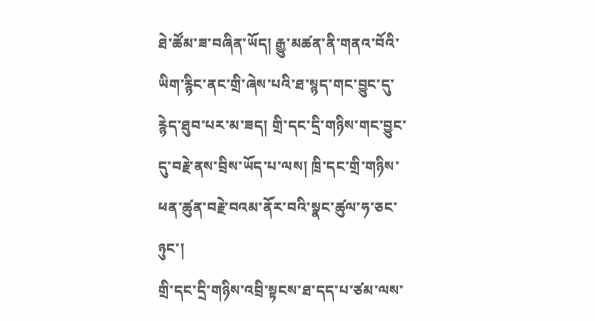ཐེ་ཚོམ་ཟ་བཞིན་ཡོད། རྒྱུ་མཚན་ནི་གནའ་བོའི་ཡིག་རྙིང་ནང་གྲི་ཞེས་པའི་ཐ་སྙད་གང་བྱུང་དུ་རྙེད་ཐུབ་པར་མ་ཟད། གྲི་དང་དྲི་གཉིས་གང་བྱུང་དུ་བརྗེ་ནས་བྲིས་ཡོད་པ་ལས། ཁྲི་དང་གྲི་གཉིས་ཕན་ཚུན་བརྗེ་བའམ་ནོར་བའི་སྣང་ཚུལ་ཧ་ཅང་ཉུང་།
གྲི་དང་དྲི་གཉིས་འབྲི་སྟངས་ཐ་དད་པ་ཙམ་ལས་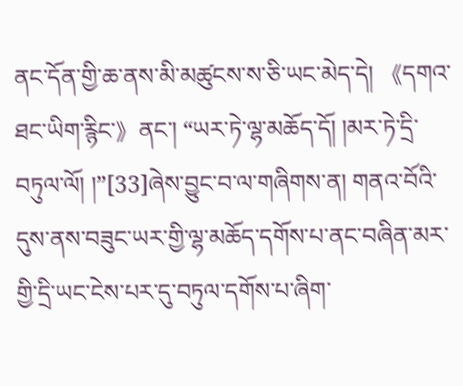ནང་དོན་གྱི་ཆ་ནས་མི་མཚུངས་ས་ཅི་ཡང་མེད་དེ། 《དགའ་ཐང་ཡིག་རྙིང་》ནང་། “ཡར་ཏེ་ལྷ་མཆོད་དོ། །མར་ཏེ་དྲི་བཏུལ་ལོ། །”[33]ཞེས་བྱུང་བ་ལ་གཞིགས་ན། གནའ་བོའི་དུས་ནས་བཟུང་ཡར་གྱི་ལྷ་མཆོད་དགོས་པ་ནང་བཞིན་མར་གྱི་དྲི་ཡང་ངེས་པར་དུ་བཏུལ་དགོས་པ་ཞིག་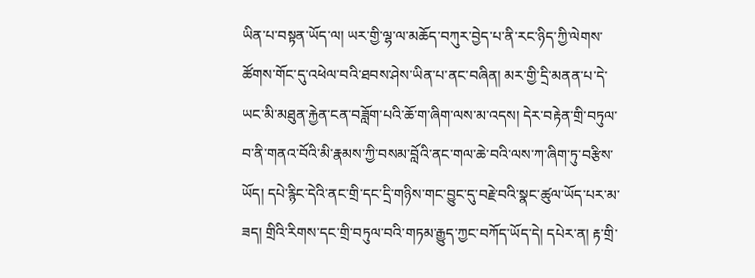ཡིན་པ་བསྟན་ཡོད་ལ། ཡར་གྱི་ལྷ་ལ་མཆོད་བཀུར་བྱེད་པ་ནི་རང་ཉིད་ཀྱི་ལེགས་ཚོགས་གོང་དུ་འཕེལ་བའི་ཐབས་ཤེས་ཡིན་པ་ནང་བཞིན། མར་གྱི་དྲི་མནན་པ་དེ་ཡང་མི་མཐུན་རྐྱེན་ངན་བཟློག་པའི་ཆོ་ག་ཞིག་ལས་མ་འདས། དེར་བརྟེན་གྲི་བཏུལ་བ་ནི་གནའ་བོའི་མི་རྣམས་ཀྱི་བསམ་བློའི་ནང་གལ་ཆེ་བའི་ལས་ཀ་ཞིག་ཏུ་བརྩིས་ཡོད། དཔེ་རྙིང་དེའི་ནང་གྲི་དང་དྲི་གཉིས་གང་བྱུང་དུ་བརྗེ་བའི་སྣང་ཚུལ་ཡོད་པར་མ་ཟད། གྲིའི་རིགས་དང་གྲི་བཏུལ་བའི་གཏམ་རྒྱུད་ཀྱང་བཀོད་ཡོད་དེ། དཔེར་ན། རྟ་གྲི་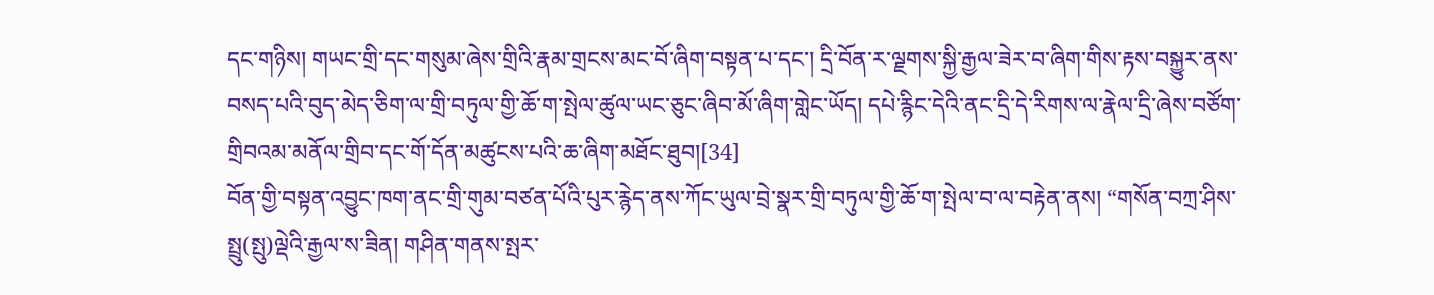དང་གཉིས། གཡང་གྲི་དང་གསུམ་ཞེས་གྲིའི་རྣམ་གྲངས་མང་བོ་ཞིག་བསྟན་པ་དང་། དྲི་བོན་ར་ལྗགས་སྐྱི་རྒྱལ་ཟེར་བ་ཞིག་གིས་རྟས་བསྐྱུར་ནས་བསད་པའི་བུད་མེད་ཅིག་ལ་གྲི་བཏུལ་གྱི་ཆོ་ག་སྤེལ་ཚུལ་ཡང་ཅུང་ཞིབ་མོ་ཞིག་གླེང་ཡོད། དཔེ་རྙིང་དེའི་ནང་དྲི་དེ་རིགས་ལ་རྣེལ་དྲི་ཞེས་བཙོག་གྲིབའམ་མནོལ་གྲིབ་དང་གོ་དོན་མཚུངས་པའི་ཆ་ཞིག་མཐོང་ཐུབ།[34]
བོན་གྱི་བསྟན་འབྱུང་ཁག་ནང་གྲི་གུམ་བཙན་པོའི་པུར་རྙེད་ནས་ཀོང་ཡུལ་བྲེ་སྣར་གྲི་བཏུལ་གྱི་ཆོ་ག་སྤེལ་བ་ལ་བརྟེན་ནས། “གསོན་བཀྲ་ཤིས་སྤྲུ(སྤུ)ལྡེའི་རྒྱལ་ས་ཟིན། གཤིན་གནས་སྤར་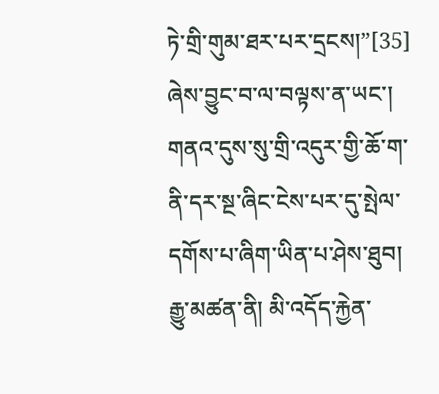ཏེ་གྲི་གུམ་ཐར་པར་དྲངས།”[35] ཞེས་བྱུང་བ་ལ་བལྟས་ན་ཡང་། གནའ་དུས་སུ་གྲི་འདུར་གྱི་ཆོ་ག་ནི་དར་སྔ་ཞིང་ངེས་པར་དུ་སྤེལ་དགོས་པ་ཞིག་ཡིན་པ་ཤེས་ཐུབ། རྒྱུ་མཚན་ནི། མི་འདོད་རྐྱེན་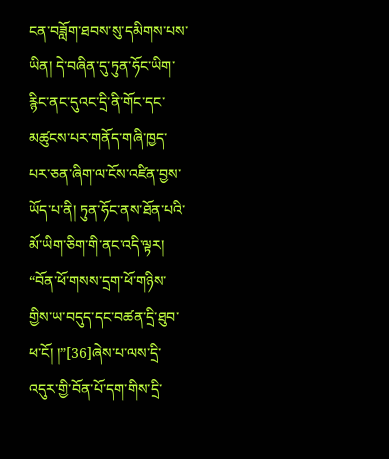ངན་བཟློག་ཐབས་སུ་དམིགས་པས་ཡིན། དེ་བཞིན་དུ་ཏུན་ཧོང་ཡིག་རྙིང་ནང་དུའང་དྲི་ནི་གོང་དང་མཚུངས་པར་གནོད་གཞི་ཁྱད་པར་ཅན་ཞིག་ལ་ངོས་འཛིན་བྱས་ཡོད་པ་ནི། ཏུན་ཧོང་ནས་ཐོན་པའི་མོ་ཡིག་ཅིག་གི་ནང་འདི་ལྟར། “བོན་ཕོ་གསས་དྲག་ཕོ་གཉིས་གྱིས་ཡ་བདུད་དང་བཚན་དྲི་ཐུབ་ཕ་ངོ། །”[36]ཞེས་པ་ལས་དྲི་འདུར་གྱི་བོན་པོ་དག་གིས་དྲི་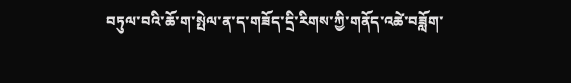བཏུལ་བའི་ཆོ་ག་སྤེལ་ན་ད་གཟོད་དྲི་རིགས་ཀྱི་གནོད་འཚེ་བཟློག་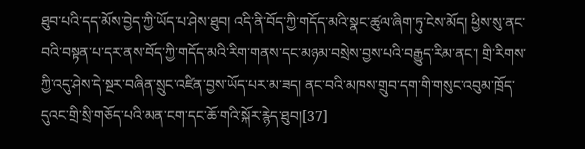ཐུབ་པའི་དད་མོས་བྱེད་ཀྱི་ཡོད་པ་ཤེས་ཐུབ། འདི་ནི་བོད་ཀྱི་གདོད་མའི་སྣང་ཚུལ་ཞིག་ཏུ་ངེས་མོད། ཕྱིས་སུ་ནང་བའི་བསྟན་པ་དར་ནས་བོད་ཀྱི་གདོད་མའི་རིག་གནས་དང་མཉམ་བསྲེས་བྱས་པའི་བརྒྱུད་རིམ་ནང་། གྲི་རིགས་ཀྱི་འདུ་ཤེས་དེ་སྔར་བཞིན་སྲུང་འཛིན་བྱས་ཡོད་པར་མ་ཟད། ནང་བའི་མཁས་གྲུབ་དག་གི་གསུང་འབུམ་ཁྲོད་དུའང་གྲི་སྲི་གཅོད་པའི་མན་ངག་དང་ཆོ་གའི་སྐོར་རྙེད་ཐུབ།[37]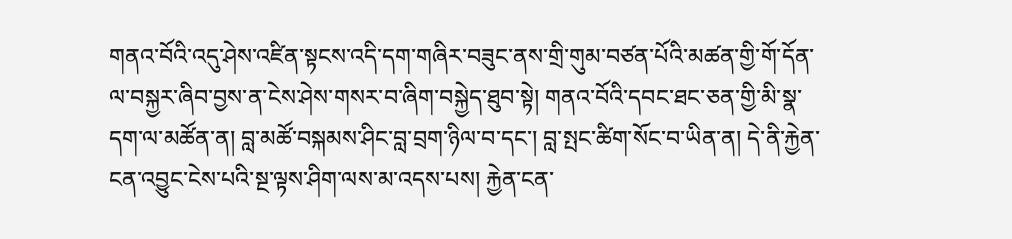གནའ་བོའི་འདུ་ཤེས་འཛིན་སྟངས་འདི་དག་གཞིར་བཟུང་ནས་གྲི་གུམ་བཙན་པོའི་མཚན་གྱི་གོ་དོན་ལ་བསྐྱར་ཞིབ་བྱས་ན་ངེས་ཤེས་གསར་བ་ཞིག་བསྐྱེད་ཐུབ་སྟེ། གནའ་བོའི་དབང་ཐང་ཅན་གྱི་མི་སྣ་དག་ལ་མཚོན་ན། བླ་མཚོ་བསྐམས་ཤིང་བླ་བྲག་ཉིལ་བ་དང་། བླ་སྤང་ཚིག་སོང་བ་ཡིན་ན། དེ་ནི་རྐྱེན་ངན་འབྱུང་ངེས་པའི་སྔ་ལྟས་ཤིག་ལས་མ་འདས་པས། རྐྱེན་ངན་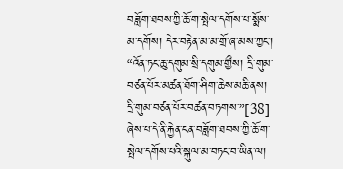བཟློག་ཐབས་ཀྱི་ཆོ་ག་སྤེལ་དགོས་པ་སྨོས་མ་དགོས། དེར་བརྟེན་མ་མ་གྲོ་ཞ་མས་ཀྱང་། “འོན་ཏང་ཆུ་དགུམ་སྲི་དགུམ་གྱྀས། དྲི་གུམ་བཙན་པོར་མཚན་ཐོག་ཤིག་ཆེས་མཆི་ནས། དྲི་གུམ་བཙན་པོར་བཚན་བཏགས་”[38] ཞེས་པ་དེ་ནི་རྐྱེན་ངན་བཟློག་ཐབས་ཀྱི་ཆོ་ག་སྤེལ་དགོས་པའི་སྐུལ་མ་བཏང་བ་ཡིན་ལ།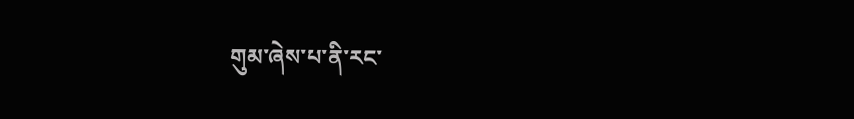གུམ་ཞེས་པ་ནི་རང་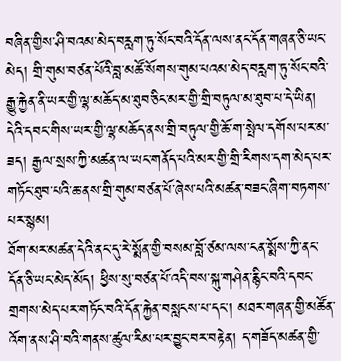བཞིན་གྱིས་ཤི་བའམ་མེད་བརླག་ཏུ་སོང་བའི་དོན་ལས་ནང་དོན་གཞན་ཅི་ཡང་མེད། གྲི་གུམ་བཙན་པོའི་བླ་མཚོ་སོགས་གུམ་པའམ་མེད་བརླག་ཏུ་སོང་བའི་རྒྱུ་རྐྱེན་ནི་ཡར་གྱི་ལྷ་མཆོད་མ་ཐུབ་ཅིང་མར་གྱི་གྲི་བཏུལ་མ་ཐུབ་པ་དེ་ཡིན། དེའི་དབང་གིས་ཡར་གྱི་ལྷ་མཆོད་ནས་གྲི་བཏུལ་གྱི་ཆོ་ག་སྤེལ་དགོས་པར་མ་ཟད། རྒྱལ་སྲས་ཀྱི་མཚན་ལ་ཡང་གནོད་པའི་མར་གྱི་གྲི་རིགས་དག་མེད་པར་གཏོང་ཐུབ་པའི་ཆ་ནས་གྲི་གུམ་བཙན་པོ་ཞེས་པའི་མཚན་བཟང་ཞིག་བཏགས་པར་སྙམ།
ཐོག་མར་མཚན་དེའི་ནང་དུ་རེ་སྨོན་གྱི་བསམ་བློ་ཙམ་ལས་ངན་སྨོས་ཀྱི་ནང་དོན་ཅི་ཡང་མེད་མོད། ཕྱིས་སུ་བཙན་པོ་འདི་བས་སྐུ་གཤེན་རྙིང་བའི་དབང་གྲགས་མེད་པར་གཏོང་བའི་དོན་རྐྱེན་བསླངས་པ་དང་། མཐར་གཞན་གྱི་མཚོན་འོག་ནས་ཤི་བའི་གནས་ཚུལ་རིམ་པར་བྱུང་བར་བརྟེན། ད་གཟོད་མཚན་གྱི་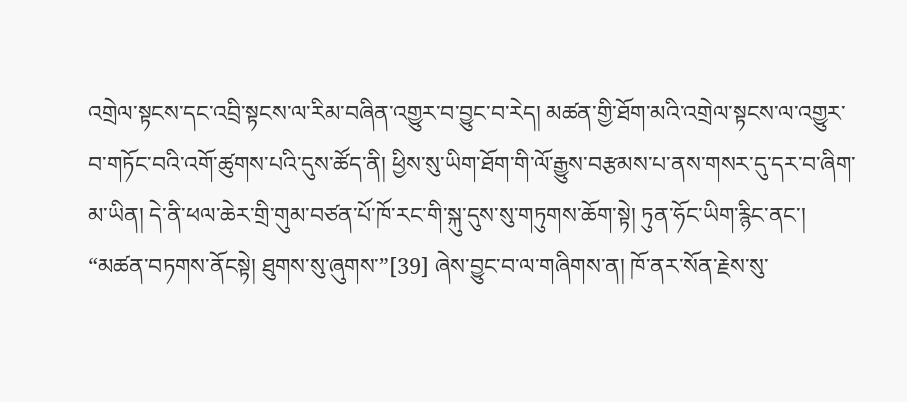འགྲེལ་སྟངས་དང་འབྲི་སྟངས་ལ་རིམ་བཞིན་འགྱུར་བ་བྱུང་བ་རེད། མཚན་གྱི་ཐོག་མའི་འགྲེལ་སྟངས་ལ་འགྱུར་བ་གཏོང་བའི་འགོ་ཚུགས་པའི་དུས་ཚོད་ནི། ཕྱིས་སུ་ཡིག་ཐོག་གི་ལོ་རྒྱུས་བརྩམས་པ་ནས་གསར་དུ་དར་བ་ཞིག་མ་ཡིན། དེ་ནི་ཕལ་ཆེར་གྲི་གུམ་བཙན་པོ་ཁོ་རང་གི་སྐུ་དུས་སུ་གཏུགས་ཆོག་སྟེ། ཏུན་ཧོང་ཡིག་རྙིང་ནང་། “མཚན་བཏགས་ནོངསྟེ། ཐུགས་སུ་ཞུགས་”[39] ཞེས་བྱུང་བ་ལ་གཞིགས་ན། ཁོ་ནར་སོན་རྗེས་སུ་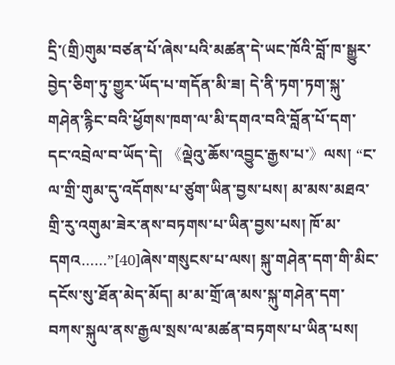དྲི་(གྲི)གུམ་བཙན་པོ་ཞེས་པའི་མཚན་དེ་ཡང་ཁོའི་བློ་ཁ་སྒྱུར་བྱེད་ཅིག་ཏུ་གྱུར་ཡོད་པ་གདོན་མི་ཟ། དེ་ནི་ཏག་ཏག་སྐུ་གཤེན་རྙིང་བའི་ཕྱོགས་ཁག་ལ་མི་དགའ་བའི་བློན་པོ་དག་དང་འབྲེལ་བ་ཡོད་དེ། 《ལྡེའུ་ཆོས་འབྱུང་རྒྱས་པ་》ལས། “ང་ལ་གྲི་གུམ་དུ་འདོགས་པ་ཙུག་ཡིན་བྱས་པས། མ་མས་མཐའ་གྲི་རུ་འགུམ་ཟེར་ནས་བཏགས་པ་ཡིན་བྱས་པས། ཁོ་མ་དགའ……”[40]ཞེས་གསུངས་པ་ལས། སྐུ་གཤེན་དག་གི་མིང་དངོས་སུ་ཐོན་མེད་མོད། མ་མ་གྲོ་ཞ་མས་སྐུ་གཤེན་དག་བཀས་སྐུལ་ནས་རྒྱལ་སྲས་ལ་མཚན་བཏགས་པ་ཡིན་པས།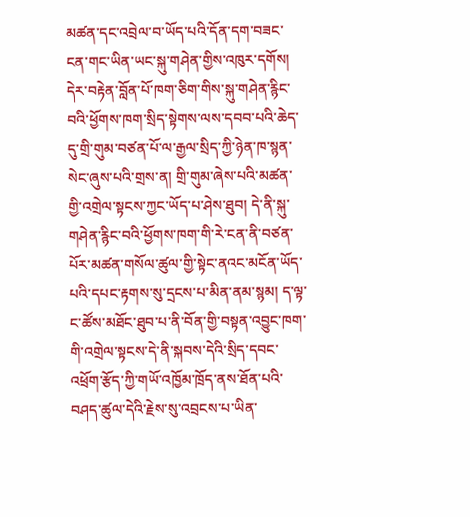མཚན་དང་འབྲེལ་བ་ཡོད་པའི་དོན་དག་བཟང་ངན་གང་ཡིན་ཡང་སྐུ་གཤེན་གྱིས་འཁུར་དགོས། དེར་བརྟེན་བློན་པོ་ཁག་ཅིག་གིས་སྐུ་གཤེན་རྙིང་བའི་ཕྱོགས་ཁག་སྲིད་སྟེགས་ལས་དབབ་པའི་ཆེད་དུ་གྲི་གུམ་བཙན་པོ་ལ་རྒྱལ་སྲིད་ཀྱི་ཉེན་ཁ་སྙན་སེང་ཞུས་པའི་གྲས་ན། གྲི་གུམ་ཞེས་པའི་མཚན་གྱི་འགྲེལ་སྟངས་ཀྱང་ཡོད་པ་ཤེས་ཐུབ། དེ་ནི་སྐུ་གཤེན་རྙིང་བའི་ཕྱོགས་ཁག་གི་རེ་ངན་ནི་བཙན་པོར་མཚན་གསོལ་ཚུལ་གྱི་སྟེང་ནའང་མངོན་ཡོད་པའི་དཔང་རྟགས་སུ་དྲངས་པ་མིན་ནམ་སྙམ། ད་ལྟ་ང་ཚོས་མཐོང་ཐུབ་པ་ནི་བོན་གྱི་བསྟན་འབྱུང་ཁག་གི་འགྲེལ་སྟངས་དེ་ནི་སྐབས་དེའི་སྲིད་དབང་འཕྲོག་རྩོད་ཀྱི་གཡོ་འཁྱོམ་ཁྲོད་ནས་ཐོན་པའི་བཤད་ཚུལ་དེའི་རྗེས་སུ་འབྲངས་པ་ཡིན་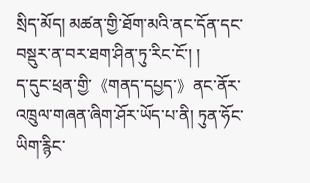སྲིད་མོད། མཚན་གྱི་ཐོག་མའི་ནང་དོན་དང་བསྡུར་ན་བར་ཐག་ཤིན་ཏུ་རིང་ངོ་། །
ད་དུང་ཕྲན་གྱི་《གནད་དཔྱད་》ནང་ནོར་འཁྲུལ་གཞན་ཞིག་ཤོར་ཡོད་པ་ནི། ཏུན་ཧོང་ཡིག་རྙིང་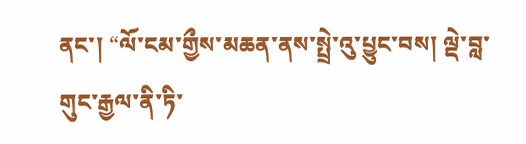ནང་། “ལོ་ངམ་གྱྀས་མཆན་ནས་སྤྲེ་འུ་པྱུང་བས། ལྡེ་བླ་གུང་རྒྱལ་ནི་ཏི་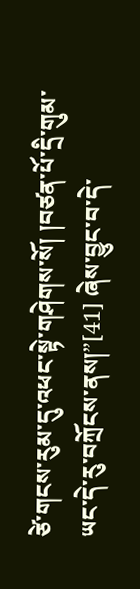ཙེ་གངས་རུམ་དུ་འཕང་སྟེ་གཤེགས་སོ། །བཙན་པོ་དྲི་གུམ་ཡང་དེ་རུ་བཀྲོངས་ནས།”[41] ཞེས་བྱུང་བ་དེ་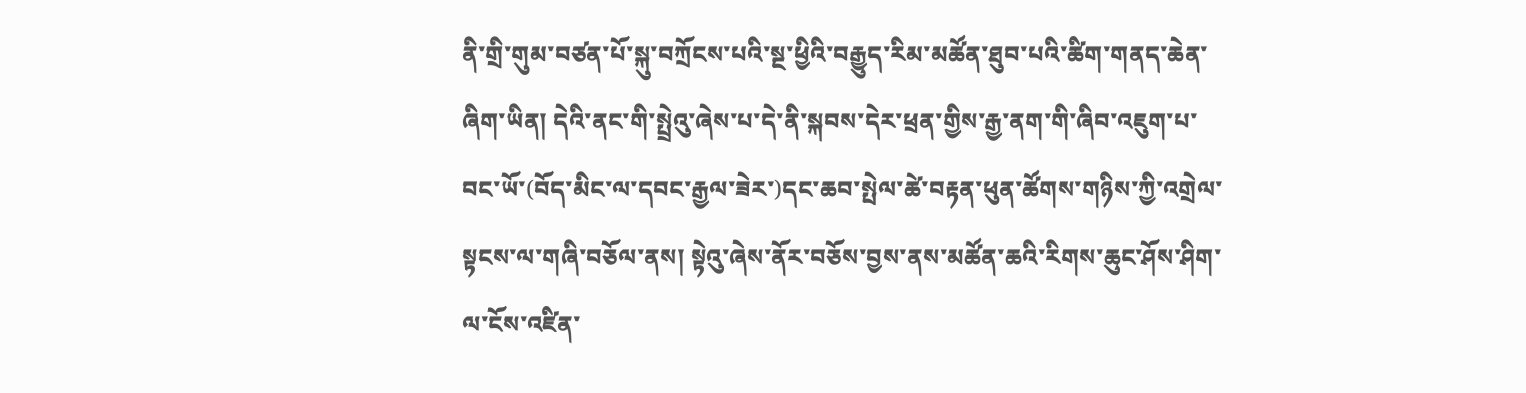ནི་གྲི་གུམ་བཙན་པོ་སྐུ་བཀྲོངས་པའི་སྔ་ཕྱིའི་བརྒྱུད་རིམ་མཚོན་ཐུབ་པའི་ཚིག་གནད་ཆེན་ཞིག་ཡིན། དེའི་ནང་གི་སྤྲེའུ་ཞེས་པ་དེ་ནི་སྐབས་དེར་ཕྲན་གྱིས་རྒྱ་ནག་གི་ཞིབ་འཇུག་པ་བང་ཡོ་(བོད་མིང་ལ་དབང་རྒྱལ་ཟེར་)དང་ཆབ་སྤེལ་ཚེ་བརྟན་ཕུན་ཚོགས་གཉིས་ཀྱི་འགྲེལ་སྟངས་ལ་གཞི་བཅོལ་ནས། སྟེའུ་ཞེས་ནོར་བཅོས་བྱས་ནས་མཚོན་ཆའི་རིགས་ཆུང་ཤོས་ཤིག་ལ་ངོས་འཛིན་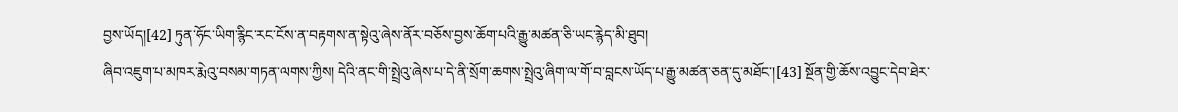བྱས་ཡོད།[42] ཏུན་ཧོང་ཡིག་རྙིང་རང་ངོས་ན་བརྟགས་ན་སྟེའུ་ཞེས་ནོར་བཅོས་བྱས་ཆོག་པའི་རྒྱུ་མཚན་ཅི་ཡང་རྙེད་མི་ཐུབ།
ཞིབ་འཇུག་པ་མཁར་རྨེའུ་བསམ་གཏན་ལགས་ཀྱིས། དེའི་ནང་གི་སྤྲེའུ་ཞེས་པ་དེ་ནི་སྲོག་ཆགས་སྤྲེའུ་ཞིག་ལ་གོ་བ་བླངས་ཡོད་པ་རྒྱུ་མཚན་ཅན་དུ་མཐོང་།[43] སྔོན་གྱི་ཆོས་འབྱུང་དེབ་ཐེར་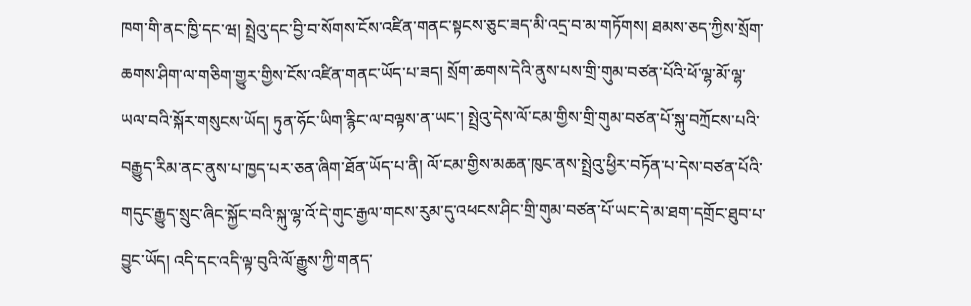ཁག་གི་ནང་ཁྱི་དང་ཝ། སྤྲེའུ་དང་བྱི་བ་སོགས་ངོས་འཛིན་གནང་སྟངས་ཅུང་ཟད་མི་འདྲ་བ་མ་གཏོགས། ཐམས་ཅད་ཀྱིས་སྲོག་ཆགས་ཤིག་ལ་གཅིག་གྱུར་གྱིས་ངོས་འཛིན་གནང་ཡོད་པ་ཟད། སྲོག་ཆགས་དེའི་ནུས་པས་གྲི་གུམ་བཙན་པོའི་ཕོ་ལྷ་མོ་ལྷ་ཡལ་བའི་སྐོར་གསུངས་ཡོད། ཏུན་ཧོང་ཡིག་རྙིང་ལ་བལྟས་ན་ཡང་། སྤྲེའུ་དེས་ལོ་ངམ་གྱིས་གྲི་གུམ་བཙན་པོ་སྐུ་བཀྲོངས་པའི་བརྒྱུད་རིམ་ནང་ནུས་པ་ཁྱད་པར་ཅན་ཞིག་ཐོན་ཡོད་པ་ནི། ལོ་ངམ་གྱིས་མཆན་ཁུང་ནས་སྤྲེའུ་ཕྱིར་བཏོན་པ་དེས་བཙན་པོའི་གདུང་རྒྱུད་སྲུང་ཞིང་སྐྱོང་བའི་སྐུ་ལྷ་འོ་དེ་གུང་རྒྱལ་གངས་རུམ་དུ་འཕངས་ཤིང་གྲི་གུམ་བཙན་པོ་ཡང་དེ་མ་ཐག་དགྲོང་ཐུབ་པ་བྱུང་ཡོད། འདི་དང་འདི་ལྟ་བུའི་ལོ་རྒྱུས་ཀྱི་གནད་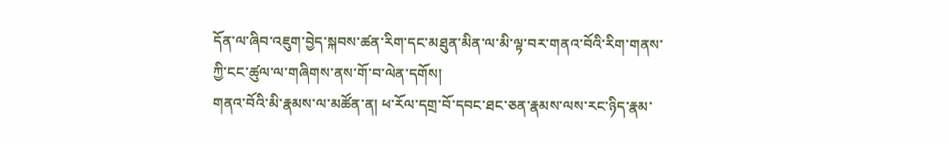དོན་ལ་ཞིབ་འཇུག་བྱེད་སྐབས་ཚན་རིག་དང་མཐུན་མིན་ལ་མི་ལྟ་བར་གནའ་བོའི་རིག་གནས་ཀྱི་ངང་ཚུལ་ལ་གཞིགས་ནས་གོ་བ་ལེན་དགོས།
གནའ་བོའི་མི་རྣམས་ལ་མཚོན་ན། ཕ་རོལ་དགྲ་བོ་དབང་ཐང་ཅན་རྣམས་ལས་རང་ཉིད་རྣམ་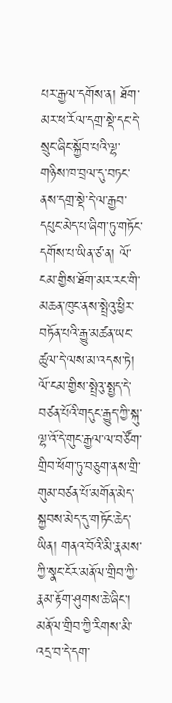པར་རྒྱལ་དགོས་ན། ཐོག་མར་ཕ་རོལ་དགྲ་སྡེ་དང་དེ་སྲུང་ཞིང་སྐྱོབ་པའི་ལྷ་གཉིས་ཁ་བྲལ་དུ་བཏང་ནས་དགྲ་སྡེ་དེ་ལ་རྒྱབ་དཔུང་མེད་པ་ཞིག་ཏུ་གཏོང་དགོས་པ་ཡིན་ཙ་ན། ལོ་ངམ་གྱིས་ཐོག་མར་རང་གི་མཆན་ཁུང་ནས་སྤྲེའུ་ཕྱིར་བཏོན་པའི་རྒྱུ་མཚན་ཡང་ཚུལ་དེ་ལས་མ་འདས་ཏེ། ལོ་ངམ་གྱིས་སྤྲེའུ་སྤྱད་དེ་བཙན་པོའི་གདུང་རྒྱུད་ཀྱི་སྐུ་ལྷ་འོ་དེ་གུང་རྒྱལ་ལ་བཙོག་གྲིབ་ཕོག་ཏུ་བཅུག་ནས་གྲི་གུམ་བཙན་པོ་མགོན་མེད་སྐྱབས་མེད་དུ་གཏོང་ཆེད་ཡིན། གནའ་བོའི་མི་རྣམས་ཀྱི་སྣང་ངོར་མནོལ་གྲིབ་ཀྱི་རྣམ་རྟོག་ཤུགས་ཆེ་ཞིང་། མནོལ་གྲིབ་ཀྱི་རིགས་མི་འདྲ་བ་དེ་དག་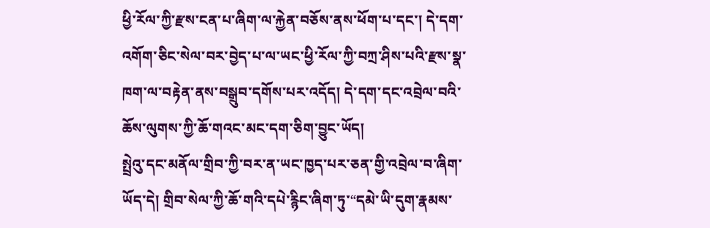ཕྱི་རོལ་ཀྱི་རྫས་ངན་པ་ཞིག་ལ་རྐྱེན་བཅོས་ནས་ཕོག་པ་དང་། དེ་དག་འགོག་ཅིང་སེལ་བར་བྱེད་པ་ལ་ཡང་ཕྱི་རོལ་ཀྱི་བཀྲ་ཤིས་པའི་རྫས་སྣ་ཁག་ལ་བརྟེན་ནས་བསྒྲུབ་དགོས་པར་འདོད། དེ་དག་དང་འབྲེལ་བའི་ཆོས་ལུགས་ཀྱི་ཆོ་གའང་མང་དག་ཅིག་བྱུང་ཡོད།
སྤྲེའུ་དང་མནོལ་གྲིབ་ཀྱི་བར་ན་ཡང་ཁྱད་པར་ཅན་གྱི་འབྲེལ་བ་ཞིག་ཡོད་དེ། གྲིབ་སེལ་ཀྱི་ཆོ་གའི་དཔེ་རྙིང་ཞིག་ཏུ་“དམེ་ཡི་དུག་རྣམས་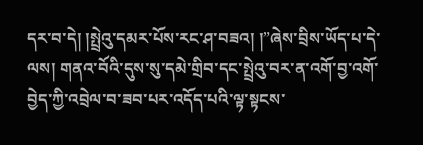དར་བ་དེ། །སྤྲེའུ་དམར་པོས་རང་ཤ་བཟའ། །”ཞེས་བྲིས་ཡོད་པ་དེ་ལས། གནའ་བོའི་དུས་སུ་དམེ་གྲིབ་དང་སྤྲེའུ་བར་ན་འགོ་བྱ་འགོ་བྱེད་ཀྱི་འབྲེལ་བ་ཟབ་པར་འདོད་པའི་ལྟ་སྟངས་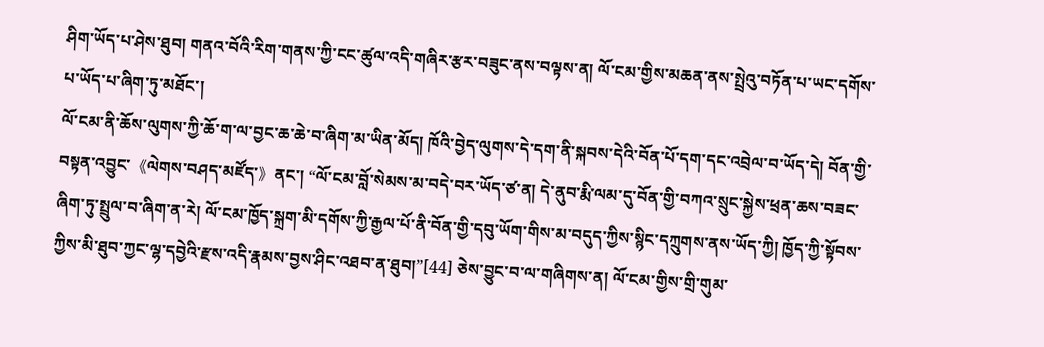ཤིག་ཡོད་པ་ཤེས་ཐུབ། གནའ་བོའི་རིག་གནས་ཀྱི་ངང་ཚུལ་འདི་གཞིར་རྩར་བཟུང་ནས་བལྟས་ན། ལོ་ངམ་གྱིས་མཆན་ནས་སྤྲེའུ་བཏོན་པ་ཡང་དགོས་པ་ཡོད་པ་ཞིག་ཏུ་མཐོང་།
ལོ་ངམ་ནི་ཆོས་ལུགས་ཀྱི་ཆོ་ག་ལ་བྱང་ཆ་ཆེ་བ་ཞིག་མ་ཡིན་མོད། ཁོའི་བྱེད་ལུགས་དེ་དག་ནི་སྐབས་དེའི་བོན་པོ་དག་དང་འབྲེལ་བ་ཡོད་དེ། བོན་གྱི་བསྟན་འབྱུང་《ལེགས་བཤད་མཛོད་》ནང་། “ལོ་ངམ་བློ་སེམས་མ་བདེ་བར་ཡོད་ཙ་ན། དེ་ནུབ་རྨི་ལམ་དུ་བོན་གྱི་བཀའ་སྲུང་སྐྱེས་ཕྲན་ཆས་བཟང་ཞིག་ཏུ་སྤྲུལ་བ་ཞིག་ན་རེ། ལོ་ངམ་ཁྱོད་སྐྲག་མི་དགོས་ཀྱི་རྒྱལ་པོ་ནི་བོན་གྱི་དབུ་ཡོག་གིས་མ་བདུད་ཀྱིས་སྙིང་དཀྲུགས་ནས་ཡོད་ཀྱི། ཁྱོད་ཀྱི་སྟོབས་ཀྱིས་མི་ཐུབ་ཀྱང་ལྷ་དབྱེའི་རྫས་འདི་རྣམས་བྱས་ཤིང་འཐབ་ན་ཐུབ།”[44] ཅེས་བྱུང་བ་ལ་གཞིགས་ན། ལོ་ངམ་གྱིས་གྲི་གུམ་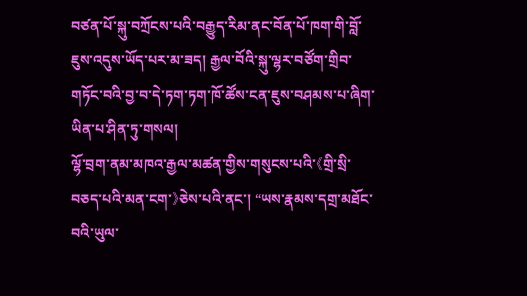བཙན་པོ་སྐུ་བཀྲོངས་པའི་བརྒྱུད་རིམ་ནང་བོན་པོ་ཁག་གི་བློ་ཇུས་འདུས་ཡོད་པར་མ་ཟད། རྒྱལ་བོའི་སྐུ་ལྷར་བཙོག་གྲིབ་གཏོང་བའི་བྱ་བ་དེ་ཏག་ཏག་ཁོ་ཚོས་ངན་ཇུས་བཤམས་པ་ཞིག་ཡིན་པ་ཤིན་ཏུ་གསལ།
ལྷོ་བྲག་ནམ་མཁའ་རྒྱལ་མཚན་གྱིས་གསུངས་པའི་《གྲི་སྲི་བཅད་པའི་མན་ངག་》ཅེས་པའི་ནང་། “ཡས་རྣམས་དགྲ་མཐོང་བའི་ཡུལ་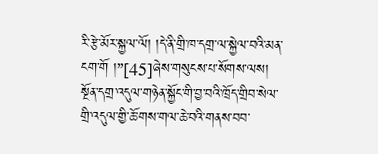རི་རྩེ་མོར་སྐྱལ་ལོ། །དེ་ནི་གྲི་ཁ་དགྲ་ལ་སྐྱེལ་བའི་མན་ངག་གོ །”[45]ཞེས་གསུངས་པ་སོགས་ལས། སྔོན་དགྲ་འདུལ་གཉེན་སྐྱོང་གི་བྱ་བའི་ཁྲོད་གྲིབ་སེལ་གྲི་འདུལ་གྱི་ཆོ་གས་གལ་ཆེ་བའི་གནས་བབ་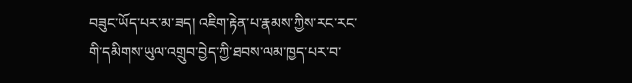བཟུང་ཡོད་པར་མ་ཟད། འཇིག་རྟེན་པ་རྣམས་ཀྱིས་རང་རང་གི་དམིགས་ཡུལ་འགྲུབ་བྱེད་ཀྱི་ཐབས་ལམ་ཁྱད་པར་བ་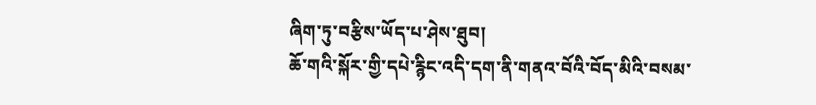ཞིག་ཏུ་བརྩིས་ཡོད་པ་ཤེས་ཐུབ།
ཆོ་གའི་སྐོར་གྱི་དཔེ་རྙིང་འདི་དག་ནི་གནའ་བོའི་བོད་མིའི་བསམ་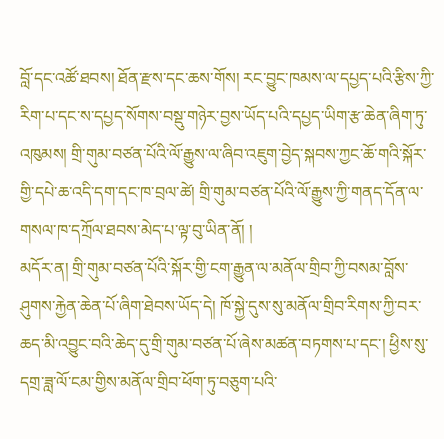བློ་དང་འཚོ་ཐབས། ཐོན་རྫས་དང་ཆས་གོས། རང་བྱུང་ཁམས་ལ་དཔྱད་པའི་རྩིས་ཀྱི་རིག་པ་དང་ས་དཔྱད་སོགས་བསྡུ་གཉེར་བྱས་ཡོད་པའི་དཔྱད་ཡིག་རྩ་ཆེན་ཞིག་ཏུ་འཁུམས། གྲི་གུམ་བཙན་པོའི་ལོ་རྒྱུས་ལ་ཞིབ་འཇུག་བྱེད་སྐབས་ཀྱང་ཆོ་གའི་སྐོར་གྱི་དཔེ་ཆ་འདི་དག་དང་ཁ་བྲལ་ཚེ། གྲི་གུམ་བཙན་པོའི་ལོ་རྒྱུས་ཀྱི་གནད་དོན་ལ་གསལ་ཁ་དཀྲོལ་ཐབས་མེད་པ་ལྟ་བུ་ཡིན་ནོ། །
མདོར་ན། གྲི་གུམ་བཙན་པོའི་སྐོར་གྱི་ངག་རྒྱུན་ལ་མནོལ་གྲིབ་ཀྱི་བསམ་བློས་ཤུགས་རྐྱེན་ཆེན་པོ་ཞིག་ཐེབས་ཡོད་དེ། ཁོ་སྐྱེ་དུས་སུ་མནོལ་གྲིབ་རིགས་ཀྱི་བར་ཆད་མི་འབྱུང་བའི་ཆེད་དུ་གྲི་གུམ་བཙན་པོ་ཞེས་མཚན་བཏགས་པ་དང་། ཕྱིས་སུ་དགྲ་ཟླ་ལོ་ངམ་གྱིས་མནོལ་གྲིབ་ཕོག་ཏུ་བཅུག་པའི་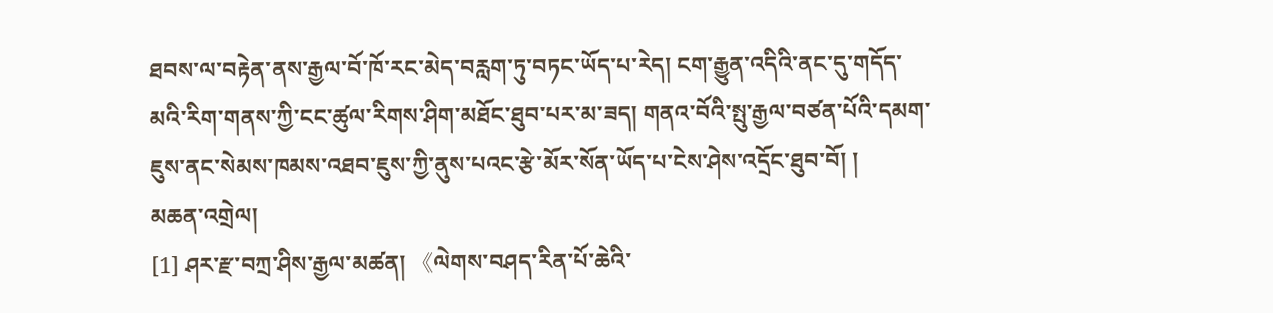ཐབས་ལ་བརྟེན་ནས་རྒྱལ་བོ་ཁོ་རང་མེད་བརླག་ཏུ་བཏང་ཡོད་པ་རེད། ངག་རྒྱུན་འདིའི་ནང་དུ་གདོད་མའི་རིག་གནས་ཀྱི་ངང་ཚུལ་རིགས་ཤིག་མཐོང་ཐུབ་པར་མ་ཟད། གནའ་བོའི་སྤུ་རྒྱལ་བཙན་པོའི་དམག་ཇུས་ནང་སེམས་ཁམས་འཐབ་ཇུས་ཀྱི་ནུས་པའང་རྩེ་མོར་སོན་ཡོད་པ་ངེས་ཤེས་འདྲོང་ཐུབ་བོ། །
མཆན་འགྲེལ།
[1] ཤར་རྫ་བཀྲ་ཤིས་རྒྱལ་མཚན། 《ལེགས་བཤད་རིན་པོ་ཆེའི་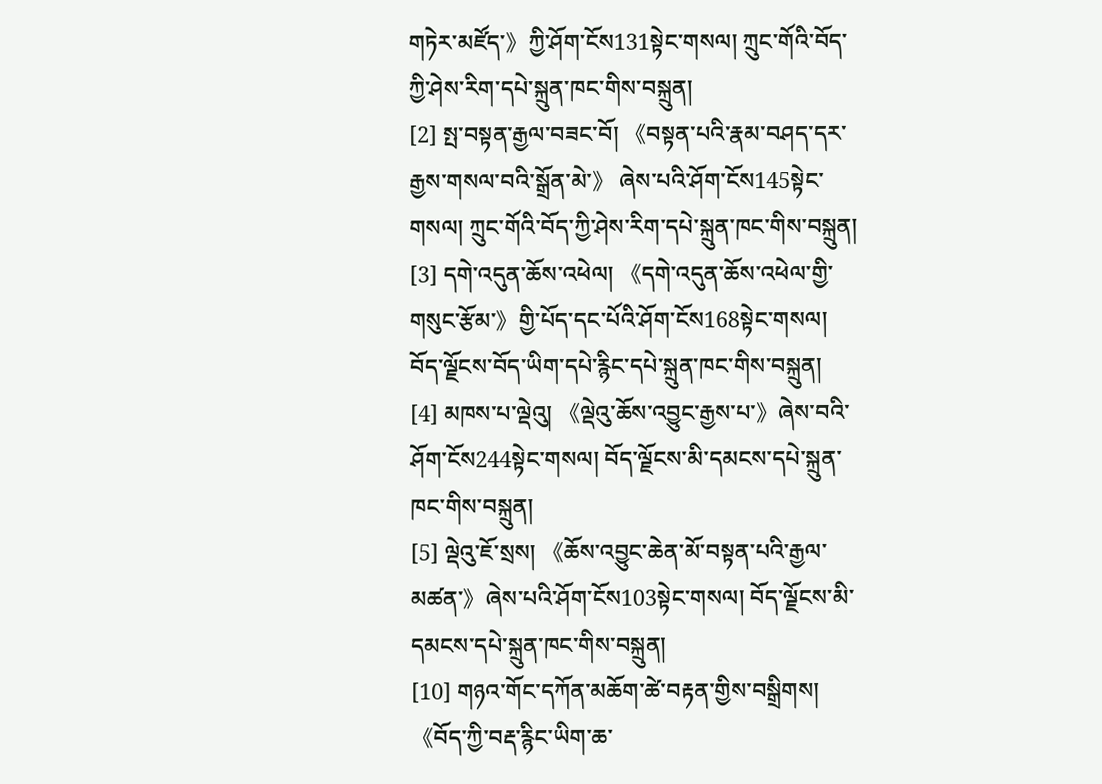གཏེར་མཛོད་》ཀྱི་ཤོག་ངོས131སྟེང་གསལ། ཀྲུང་གོའི་བོད་ཀྱི་ཤེས་རིག་དཔེ་སྐྲུན་ཁང་གིས་བསྐྲུན།
[2] སྤ་བསྟན་རྒྱལ་བཟང་བོ། 《བསྟན་པའི་རྣམ་བཤད་དར་རྒྱས་གསལ་བའི་སྒྲོན་མེ་》 ཞེས་པའི་ཤོག་ངོས145སྟེང་གསལ། ཀྲུང་གོའི་བོད་ཀྱི་ཤེས་རིག་དཔེ་སྐྲུན་ཁང་གིས་བསྐྲུན།
[3] དགེ་འདུན་ཆོས་འཕེལ། 《དགེ་འདུན་ཆོས་འཕེལ་གྱི་གསུང་རྩོམ་》གྱི་པོད་དང་པོའི་ཤོག་ངོས168སྟེང་གསལ། བོད་ལྗོངས་བོད་ཡིག་དཔེ་རྙིང་དཔེ་སྐྲུན་ཁང་གིས་བསྐྲུན།
[4] མཁས་པ་ལྡེའུ། 《ལྡེའུ་ཆོས་འབྱུང་རྒྱས་པ་》ཞེས་བའི་ཤོག་ངོས244སྟེང་གསལ། བོད་ལྗོངས་མི་དམངས་དཔེ་སྐྲུན་ཁང་གིས་བསྐྲུན།
[5] ལྡེའུ་ཇོ་སྲས། 《ཆོས་འབྱུང་ཆེན་མོ་བསྟན་པའི་རྒྱལ་མཚན་》ཞེས་པའི་ཤོག་ངོས103སྟེང་གསལ། བོད་ལྗོངས་མི་དམངས་དཔེ་སྐྲུན་ཁང་གིས་བསྐྲུན།
[10] གཉའ་གོང་དཀོན་མཆོག་ཚེ་བརྟན་གྱིས་བསྒྲིགས། 《བོད་ཀྱི་བརྡ་རྙིང་ཡིག་ཆ་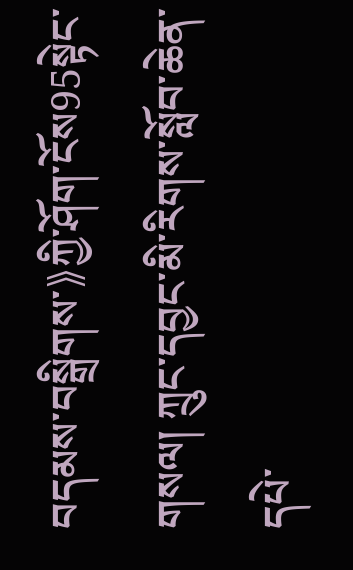བདམས་བསྒྲིགས་》ཀྱི་ཤོག་ངོས95སྟེང་གསལ། ཀྲུང་དབྱང་མི་རིགས་སློབ་ཆེན་དཔེ་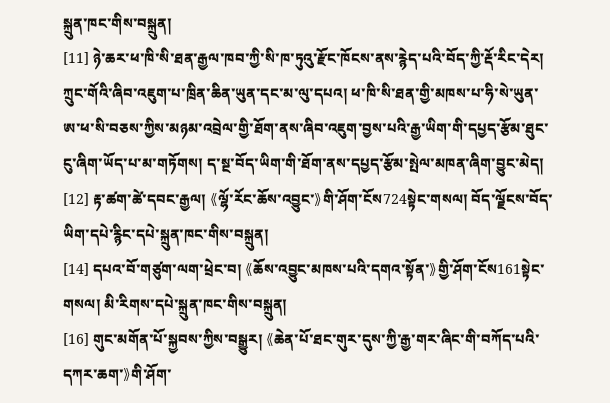སྐྲུན་ཁང་གིས་བསྐྲུན།
[11] ཉེ་ཆར་ཕ་ཁི་སི་ཐན་རྒྱལ་ཁབ་ཀྱི་སི་ཁ་ཏུའུ་རྫོང་ཁོངས་ནས་རྙེད་པའི་བོད་ཀྱི་རྡོ་རིང་དེར། ཀྲུང་གོའི་ཞིབ་འཇུག་པ་ཁྲིན་ཆིན་ཡུན་དང་མ་ལུ་དཔའ། ཕ་ཁི་སི་ཐན་གྱི་མཁས་པ་ཧི་སེ་ཡུན་ཨ་ཕ་སི་བཅས་ཀྱིས་མཉམ་འབྲེལ་གྱི་ཐོག་ནས་ཞིབ་འཇུག་བྱས་པའི་རྒྱ་ཡིག་གི་དཔྱད་རྩོམ་ཐུང་ངུ་ཞིག་ཡོད་པ་མ་གཏོགས། ད་སྔ་བོད་ཡིག་གི་ཐོག་ནས་དཔྱད་རྩོམ་སྤེལ་མཁན་ཞིག་བྱུང་མེད།
[12] རྟ་ཚག་ཚེ་དབང་རྒྱལ། 《ལྷོ་རོང་ཆོས་འབྱུང་》གི་ཤོག་ངོས724སྟེང་གསལ། བོད་ལྗོངས་བོད་ཡིག་དཔེ་རྙིང་དཔེ་སྐྲུན་ཁང་གིས་བསྐྲུན།
[14] དཔའ་བོ་གཙུག་ལག་ཕྲེང་བ། 《ཆོས་འབྱུང་མཁས་པའི་དགའ་སྟོན་》གྱི་ཤོག་ངོས161སྟེང་གསལ། མི་རིགས་དཔེ་སྐྲུན་ཁང་གིས་བསྐྲུན།
[16] གུང་མགོན་པོ་སྐྱབས་ཀྱིས་བསྒྱུར། 《ཆེན་པོ་ཐང་གུར་དུས་ཀྱི་རྒྱ་གར་ཞིང་གི་བཀོད་པའི་དཀར་ཆག་》གི་ཤོག་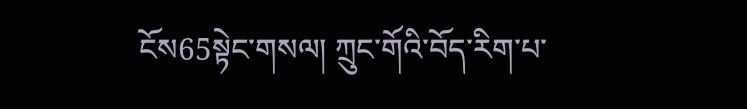ངོས65སྟེང་གསལ། ཀྲུང་གོའི་བོད་རིག་པ་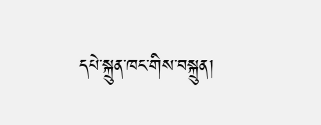དཔེ་སྐྲུན་ཁང་གིས་བསྐྲུན།